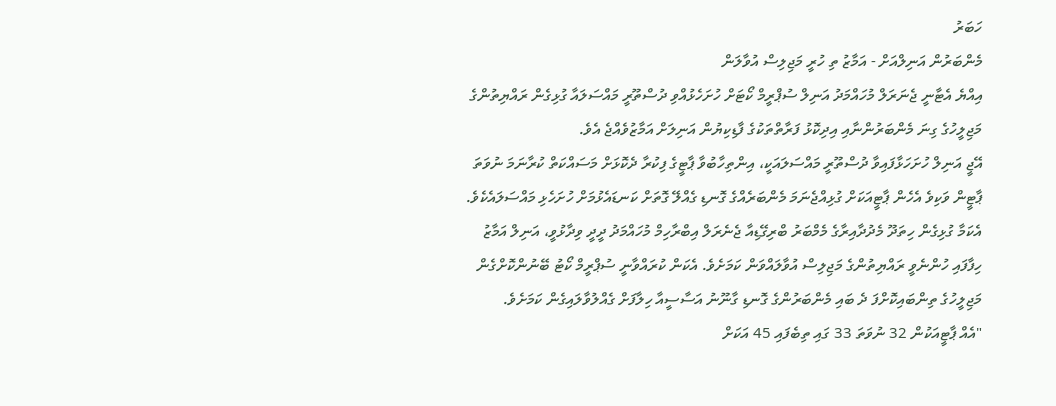ހަބަރު
މެންބަރުން އަނިލްއަށް - އަމާޒު ތި ހުރީ މަޖިލިސް އުވާލަން
އިއްޔެ އެޓާނީ ޖެނަރަލް މުހައްމަދު އަނިލް ސުޕްރީމް ކޯޓަށް ހުށަހެޅުއްވި ދުސްތޫރީ މައްސަލައާ ގުޅިގެން ރައްޔިތުންގެ މަޖިލީހުގެ ގިނަ މެންބަރުންނާއި އިދިކޮޅު ފަރާތްތަކުގެ ފާޑިކިޔުން އަނިލަށް އަމާޒުވެއްޖެ އެވެ.
އޭޖީ އަނިލް ހުށަހަޅާފައިވާ ދުސްތޫރީ މައްސަލައަކީ، އިންތިހާބުވާ ޕާޓީގެ ފިކުރާ ދެކޮޅަށް މަސައްކަތް ކުރާނަމަ ނުވަތަ ޕާޓީން ވަކިވެ އެހެން ޕާޓީއަކަށް ގުޅިއްޖެނަމަ މެންބަރެއްގެ ގޮނޑި ގެއްލޭ ގޮތަށް ކަނޑައެޅުމަށް ހުށަހެޅި މައްސަލައެކެވެ.
އެކަމާ ގުޅިގެން ހިތަދޫ މެދުދާއިރާގެ މެމްބަރު ބްރިގޭޑިއާ ޖެނެރަލް އިބްރާހިމް މުހައްމަދު ދީދީ ވިދާޅުވީ، އަނިލް އަމާޒު ހިފާފައި ހުންނެވީ ރައްޔިތުންގެ މަޖިލިސް އުވާލައްވަން ކަމަށެވެ. އެކަން ކުރައްވާނީ ސުޕްރީމް ކޯޓު ބޭނުންކޮށްގެން މަޖިލީހުގެ ތިންބައިކޮށްފަ ދެ ބައި މެންބަރުންގެ ގޮނޑި ގާނޫނު އަސާސީއާ ހިލާފަށް ގެއްލުވާލައިގެން ކަމަށެވެ.
"އެއް ޕާޓީއަކުން 32 ނުވަތަ 33 ގައި ތިބެފައި 45 އަކަށް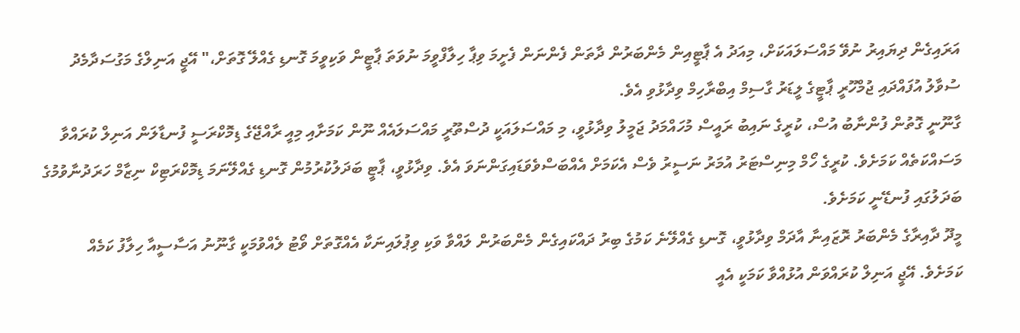އަރައިގެން ދިޔައިރު ނުވޭ މައްސަލައަކަށް، މިއަދު އެ ޕާޓީއިން މެންބަރުން ދާތަން ފެންނަން ފެށީމަ ވިޕާ ހިލާފްވީމަ ނުވަތަ ޕާޓީން ވަކިވީމަ ގޮނޑި ގެއްލޭ ގޮތަށް،" އޭޖީ އަނިލްގެ މަގުސަދާމެދު ސުވާލު އުފައްދައި ޖުމްހޫރީ ޕާޓީގެ ލީޑަރު ގާސިމް އިބްރާހިމް ވިދާޅުވި އެވެ.
ގާނޫނީ ގޮތުން ފުންނާބު އުސް، ކުރީގެ ނައިބު ރައީސް މުހައްމަދު ޖަމީލު ވިދާޅުވީ، މި މައްސަލައަކީ ދުސްތޫރީ މައްސަލައެއް ނޫން ކަމަށާއި މިއީ ރާއްޖޭގެ ޑިމޮކްރަސީ ފުނޑާލަން އަނިލް ކުރައްވާ މަސައްކަތެއް ކަމަށެވެ. ކުރީގެ ހޯމް މިނިސްޓަރު އުމަރު ނަސީރު ވެސް އެކަމަށް އެއްބަސްވެވަޑައިގަންނަވަ އެވެ. ވިދާޅުވީ، ޕާޓީ ބަދަލުކުރުމުން ގޮނޑި ގެއްލޭނަމަ ޑިމޮކްރަޓިކް ނިޒާމް ހަރަދުނާވުމުގެ ބަދަލުގައި ފުނޑޭނީ ކަމަށެވެ.
މީދޫ ދާއިރާގެ މެންބަރު ރޮޒައިނާ އާދަމް ވިދާޅުވީ، ގޮނޑި ގެއްލޭނެ ކަމުގެ ބިރު ދައްކައިގެން މެންބަރުން ލައްވާ ވަކި ވިޕުލައިނަކާ އެއްގޮތަށް ވޯޓު ލެއްވުމަކީ ގާނޫނު އަސާސީއާ ހިލާފު ކަމެއް ކަމަށެވެ. އޭޖީ އަނިލް ކުރައްވަން އުޅުއްވާ ކަމަކީ އެއީ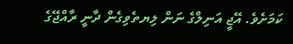ކަމަށެވެ. އޭޖީ އަނިލްގެ ނަން ލިޔތެވިގެން ދާނީ ރާއްޖޭގެ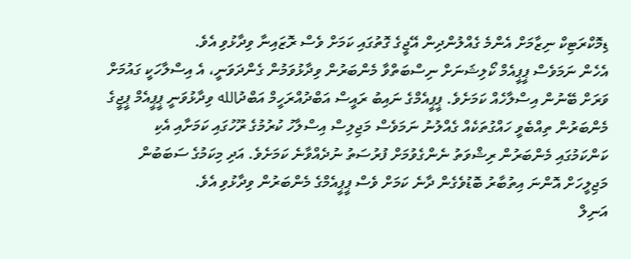ޑިމޮކްރަޓިކް ނިޒާމަށް އެންމެ ގެއްލުންދިން އޭޖީގެ ގޮތުގައި ކަމަށް ވެސް ރޮޒައިނާ ވިދާޅުވި އެވެ.
އެހެން ނަމަވެސް ޕީޕީއެމް ކޯލިޝަނަށް ނިސްބަތްވާ މެންބަރުން ވިދާޅުވަމުން ގެންދަވަނީ، އެ އިސްލާހަކީ ގައުމަށް ވަރަށް ބޭނުން އިސްލާހެއް ކަމަށެވެ. ޕީޕީއެމްގެ ނައިބު ރައީސް އަބްދުއްރަހީމް އަބްދުالله ވިދާޅުވަނީ ޕީޕީއެމް ޕީޖީގެ މެންބަރުން ތިއްބެވީ ހައްގުތަކެއް ގެއްލުނު ނަމަވެސް މަޖިލިސް އިސްލާހު ކުރުމުގެ ރޫހުގައި ކަމަށާއި އެކި ކަންކަމުގައި މެންބަރުން ރިޝްވަތު ނެންގެވުމަށް ފުރުސަތު ނުދެއްވާނެ ކަމަށެވެ. އަދި މިކަމުގެ ސަބަބުން މަޖިލީހަށް އޮންނަ އިތުބާރު ބޮޑުވެގެން ދާނެ ކަމަށް ވެސް ޕީޕީއެމްގެ މެންބަރުން ވިދާޅުވި އެވެ.
އަނިލް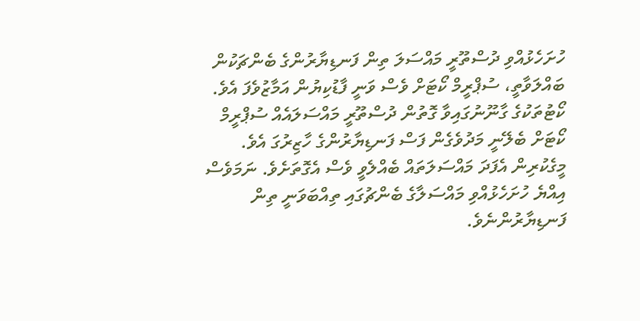ހުށަހެޅުއްވި ދުސްތޫރީ މައްސަލަ ތިން ފަނޑިޔާރުންގެ ބެންޗަކުން ބައްލަވާތީ، ސުޕްރީމް ކޯޓަށް ވެސް ވަނީ ފާޑުކިޔުން އަމާޒުވެފަ އެވެ. ކޯޓުތަކުގެ ގާނޫނުގައިވާ ގޮތުން ދުސްތޫރީ މައްސަލައެއް ސުޕްރީމް ކޯޓަށް ބެލޭނީ މަދުވެގެން ފަސް ފަނޑިޔާރުންގެ ހާޒިރުގަ އެވެ. މީގެކުރިން އެފަދަ މައްސަލަތައް ބެއްލެވީ ވެސް އެގޮތަށެވެ. ނަމަވެސް އިއްޔެ ހުށަހެޅުއްވި މައްސަލާގެ ބެންޗުގައި ތިއްބަވަނީ ތިން ފަނޑިޔާރުންނެވެ.